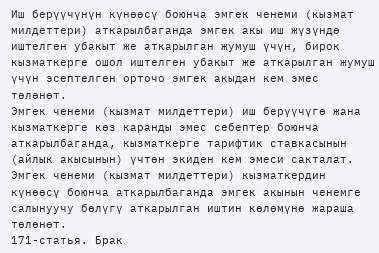Иш берүүчүнүн күнөөсү боюнча эмгек ченеми (кызмат милдеттери) аткарылбаганда эмгек акы иш жүзүндө иштелген убакыт же аткарылган жумуш үчүн, бирок кызматкерге ошол иштелген убакыт же аткарылган жумуш үчүн эсептелген орточо эмгек акыдан кем эмес төлөнөт.
Эмгек ченеми (кызмат милдеттери) иш берүүчүгө жана кызматкерге көз каранды эмес себептер боюнча аткарылбаганда, кызматкерге тарифтик ставкасынын (айлык акысынын) үчтөн экиден кем эмеси сакталат.
Эмгек ченеми (кызмат милдеттери) кызматкердин күнөөсү боюнча аткарылбаганда эмгек акынын ченемге салынуучу бөлүгү аткарылган иштин көлөмүнө жараша төлөнөт.
171-статья. Брак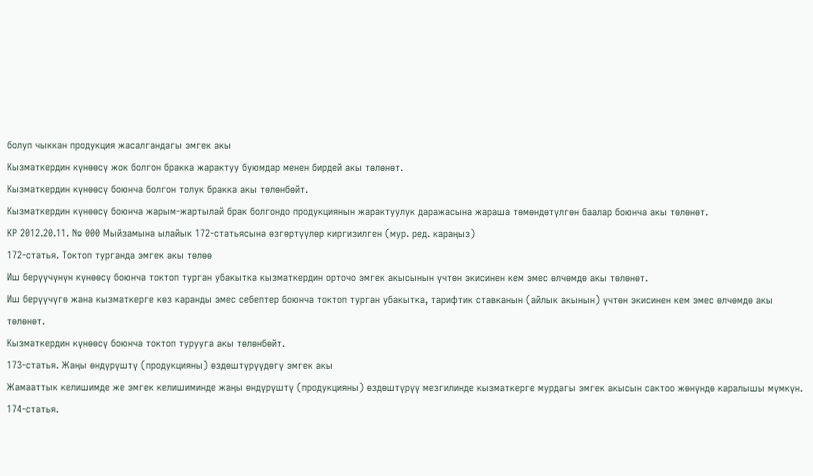болуп чыккан продукция жасалгандагы эмгек акы
Кызматкердин күнөөсү жок болгон бракка жарактуу буюмдар менен бирдей акы төлөнөт.
Кызматкердин күнөөсү боюнча болгон толук бракка акы төлөнбөйт.
Кызматкердин күнөөсү боюнча жарым-жартылай брак болгондо продукциянын жарактуулук даражасына жараша төмөндөтүлгөн баалар боюнча акы төлөнөт.
КР 2012.20.11. № 000 Мыйзамына ылайык 172-статьясына өзгөртүүлөр киргизилген (мур. ред. караңыз)
172-статья. Токтоп турганда эмгек акы төлөө
Иш берүүчүнүн күнөөсү боюнча токтоп турган убакытка кызматкердин орточо эмгек акысынын үчтөн экисинен кем эмес өлчөмдө акы төлөнөт.
Иш берүүчүгө жана кызматкерге көз каранды эмес себептер боюнча токтоп турган убакытка, тарифтик ставканын (айлык акынын) үчтөн экисинен кем эмес өлчөмдө акы төлөнөт.
Кызматкердин күнөөсү боюнча токтоп турууга акы төлөнбөйт.
173-статья. Жаңы өндүрүштү (продукцияны) өздөштүрүүдөгү эмгек акы
Жамааттык келишимде же эмгек келишиминде жаңы өндүрүштү (продукцияны) өздөштүрүү мезгилинде кызматкерге мурдагы эмгек акысын сактоо жөнүндө каралышы мүмкүн.
174-статья.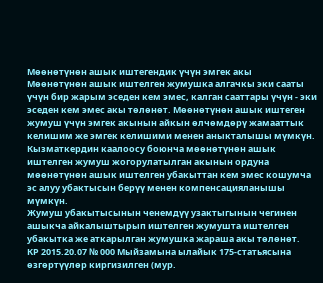Мөөнөтүнөн ашык иштегендик үчүн эмгек акы
Мөөнөтүнөн ашык иштелген жумушка алгачкы эки сааты үчүн бир жарым эседен кем эмес, калган сааттары үчүн - эки эседен кем эмес акы төлөнөт. Мөөнөтүнөн ашык иштеген жумуш үчүн эмгек акынын айкын өлчөмдөрү жамааттык келишим же эмгек келишими менен аныкталышы мүмкүн. Кызматкердин каалоосу боюнча мөөнөтүнөн ашык иштелген жумуш жогорулатылган акынын ордуна мөөнөтүнөн ашык иштелген убакыттан кем эмес кошумча эс алуу убактысын берүү менен компенсацияланышы мүмкүн.
Жумуш убакытысынын ченемдүү узактыгынын чегинен ашыкча айкалыштырып иштелген жумушта иштелген убакытка же аткарылган жумушка жараша акы төлөнөт.
КР 2015.20.07 № 000 Мыйзамына ылайык 175-статьясына өзгөртүүлөр киргизилген (мур.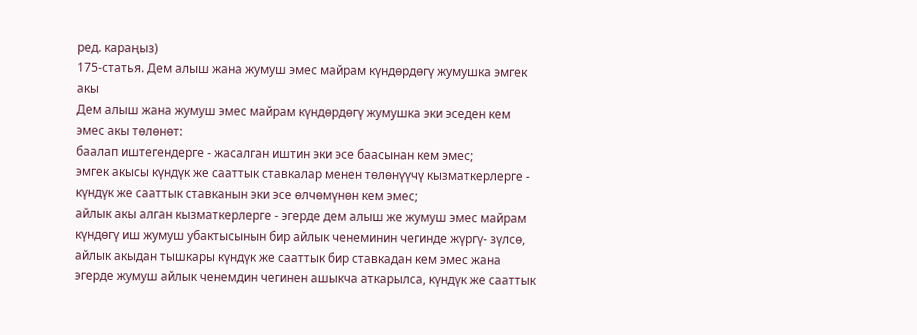ред. караңыз)
175-статья. Дем алыш жана жумуш эмес майрам күндөрдөгү жумушка эмгек акы
Дем алыш жана жумуш эмес майрам күндөрдөгү жумушка эки эседен кем эмес акы төлөнөт:
баалап иштегендерге - жасалган иштин эки эсе баасынан кем эмес;
эмгек акысы күндүк же сааттык ставкалар менен төлөнүүчү кызматкерлерге - күндүк же сааттык ставканын эки эсе өлчөмүнөн кем эмес;
айлык акы алган кызматкерлерге - эгерде дем алыш же жумуш эмес майрам күндөгү иш жумуш убактысынын бир айлык ченеминин чегинде жүргү- зүлсө, айлык акыдан тышкары күндүк же сааттык бир ставкадан кем эмес жана эгерде жумуш айлык ченемдин чегинен ашыкча аткарылса, күндүк же сааттык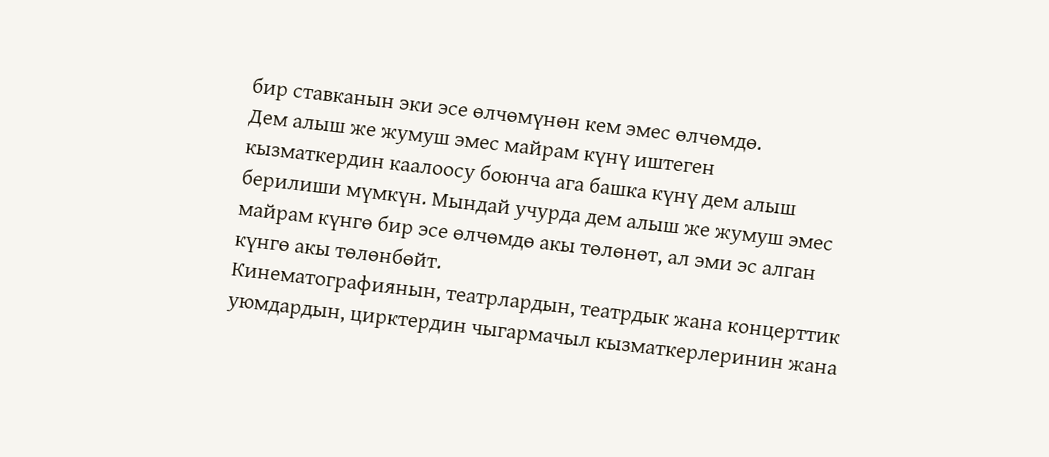бир ставканын эки эсе өлчөмүнөн кем эмес өлчөмдө.
Дем алыш же жумуш эмес майрам күнү иштеген кызматкердин каалоосу боюнча ага башка күнү дем алыш берилиши мүмкүн. Мындай учурда дем алыш же жумуш эмес майрам күнгө бир эсе өлчөмдө акы төлөнөт, ал эми эс алган күнгө акы төлөнбөйт.
Кинематографиянын, театрлардын, театрдык жана концерттик уюмдардын, цирктердин чыгармачыл кызматкерлеринин жана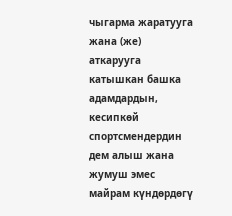чыгарма жаратууга жана (же) аткарууга катышкан башка адамдардын, кесипкөй спортсмендердин дем алыш жана жумуш эмес майрам күндөрдөгү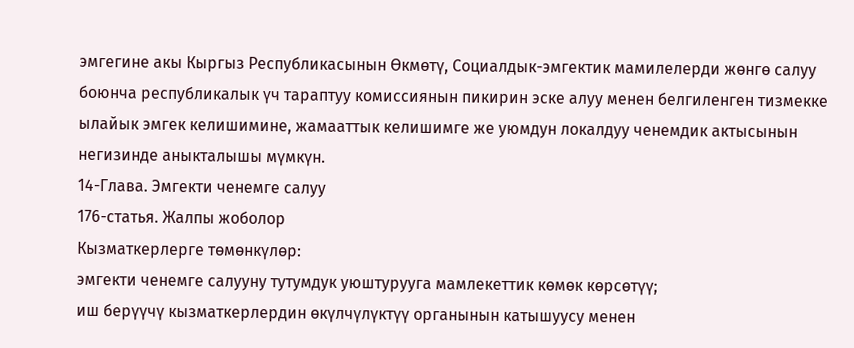эмгегине акы Кыргыз Республикасынын Өкмөтү, Социалдык-эмгектик мамилелерди жөнгө салуу боюнча республикалык үч тараптуу комиссиянын пикирин эске алуу менен белгиленген тизмекке ылайык эмгек келишимине, жамааттык келишимге же уюмдун локалдуу ченемдик актысынын негизинде аныкталышы мүмкүн.
14-Глава. Эмгекти ченемге салуу
176-статья. Жалпы жоболор
Кызматкерлерге төмөнкүлөр:
эмгекти ченемге салууну тутумдук уюштурууга мамлекеттик көмөк көрсөтүү;
иш берүүчү кызматкерлердин өкүлчүлүктүү органынын катышуусу менен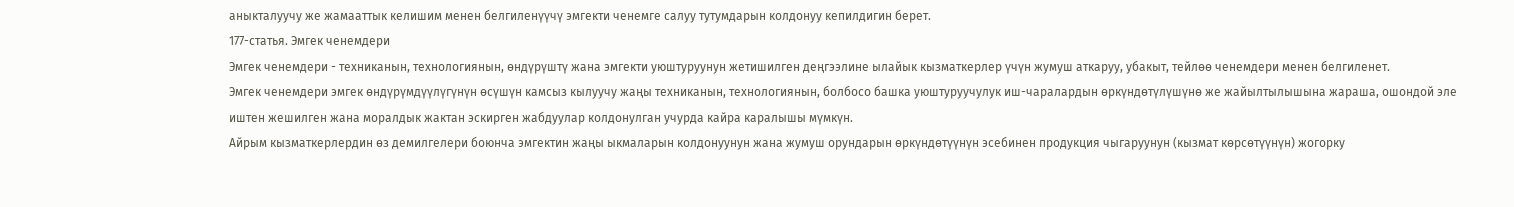аныкталуучу же жамааттык келишим менен белгиленүүчү эмгекти ченемге салуу тутумдарын колдонуу кепилдигин берет.
177-статья. Эмгек ченемдери
Эмгек ченемдери - техниканын, технологиянын, өндүрүштү жана эмгекти уюштуруунун жетишилген деңгээлине ылайык кызматкерлер үчүн жумуш аткаруу, убакыт, тейлөө ченемдери менен белгиленет.
Эмгек ченемдери эмгек өндүрүмдүүлүгүнүн өсүшүн камсыз кылуучу жаңы техниканын, технологиянын, болбосо башка уюштуруучулук иш-чаралардын өркүндөтүлүшүнө же жайылтылышына жараша, ошондой эле иштен жешилген жана моралдык жактан эскирген жабдуулар колдонулган учурда кайра каралышы мүмкүн.
Айрым кызматкерлердин өз демилгелери боюнча эмгектин жаңы ыкмаларын колдонуунун жана жумуш орундарын өркүндөтүүнүн эсебинен продукция чыгаруунун (кызмат көрсөтүүнүн) жогорку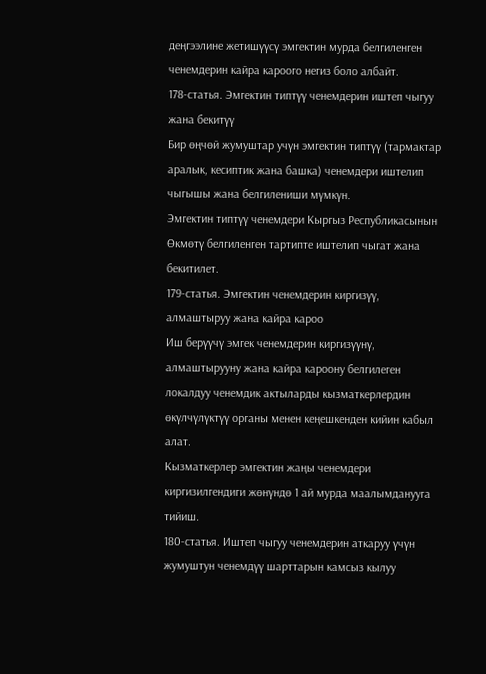деңгээлине жетишүүсү эмгектин мурда белгиленген ченемдерин кайра кароого негиз боло албайт.
178-статья. Эмгектин типтүү ченемдерин иштеп чыгуу жана бекитүү
Бир өңчөй жумуштар учүн эмгектин типтүү (тармактар аралык, кесиптик жана башка) ченемдери иштелип чыгышы жана белгилениши мүмкүн.
Эмгектин типтүү ченемдери Кыргыз Республикасынын Өкмөтү белгиленген тартипте иштелип чыгат жана бекитилет.
179-статья. Эмгектин ченемдерин киргизүү, алмаштыруу жана кайра кароо
Иш берүүчү эмгек ченемдерин киргизүүнү, алмаштырууну жана кайра кароону белгилеген локалдуу ченемдик актыларды кызматкерлердин өкүлчүлүктүү органы менен кеңешкенден кийин кабыл алат.
Кызматкерлер эмгектин жаңы ченемдери киргизилгендиги жөнүндө 1 ай мурда маалымданууга тийиш.
180-статья. Иштеп чыгуу ченемдерин аткаруу үчүн жумуштун ченемдүү шарттарын камсыз кылуу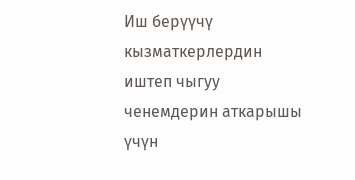Иш берүүчү кызматкерлердин иштеп чыгуу ченемдерин аткарышы үчүн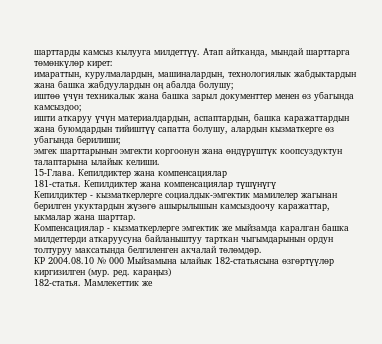шарттарды камсыз кылууга милдеттүү. Атап айтканда, мындай шарттарга төмөнкүлөр кирет:
имараттын, курулмалардын, машиналардын, технологиялык жабдыктардын жана башка жабдуулардын оң абалда болушу;
иштөө үчүн техникалык жана башка зарыл документтер менен өз убагында камсыздоо;
ишти аткаруу үчүн материалдардын, аспаптардын, башка каражаттардын жана буюмдардын тийиштүү сапатта болушу, алардын кызматкерге өз убагында берилиши;
эмгек шарттарынын эмгекти коргоонун жана өндүрүштүк коопсуздуктун талаптарына ылайык келиши.
15-Глава. Кепилдиктер жана компенсациялар
181-статья. Кепилдиктер жана компенсациялар түшүнүгү
Кепилдиктер - кызматкерлерге социалдык-эмгектик мамилелер жагынан берилген укуктардын жүзөгө ашырылышын камсыздоочу каражаттар, ыкмалар жана шарттар.
Компенсациялар - кызматкерлерге эмгектик же мыйзамда каралган башка милдеттерди аткаруусуна байланыштуу тарткан чыгымдарынын ордун толтуруу максатында белгиленген акчалай төлөмдөр.
КР 2004.08.10 № 000 Мыйзамына ылайык 182-статьясына өзгөртүүлөр киргизилген (мур. ред. караңыз)
182-статья. Мамлекеттик же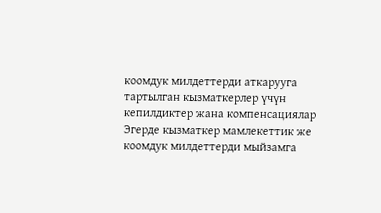коомдук милдеттерди аткарууга тартылган кызматкерлер үчүн кепилдиктер жана компенсациялар
Эгерде кызматкер мамлекеттик же коомдук милдеттерди мыйзамга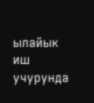ылайык иш учурунда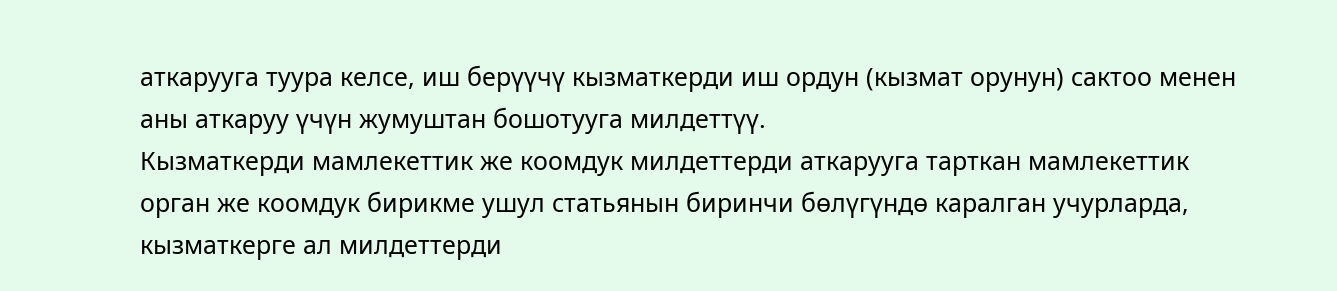аткарууга туура келсе, иш берүүчү кызматкерди иш ордун (кызмат орунун) сактоо менен аны аткаруу үчүн жумуштан бошотууга милдеттүү.
Кызматкерди мамлекеттик же коомдук милдеттерди аткарууга тарткан мамлекеттик орган же коомдук бирикме ушул статьянын биринчи бөлүгүндө каралган учурларда, кызматкерге ал милдеттерди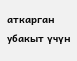аткарган убакыт үчүн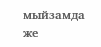мыйзамда же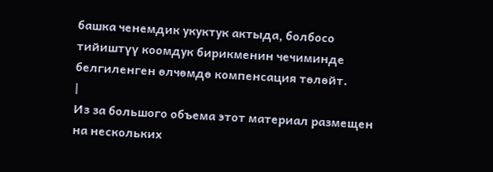башка ченемдик укуктук актыда, болбосо тийиштүү коомдук бирикменин чечиминде белгиленген өлчөмдө компенсация төлөйт.
|
Из за большого объема этот материал размещен на нескольких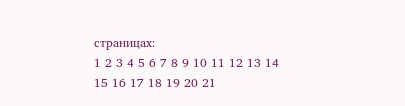страницах:
1 2 3 4 5 6 7 8 9 10 11 12 13 14 15 16 17 18 19 20 21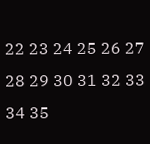22 23 24 25 26 27 28 29 30 31 32 33 34 35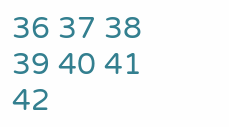36 37 38 39 40 41 42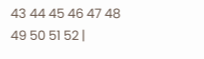43 44 45 46 47 48 49 50 51 52 |